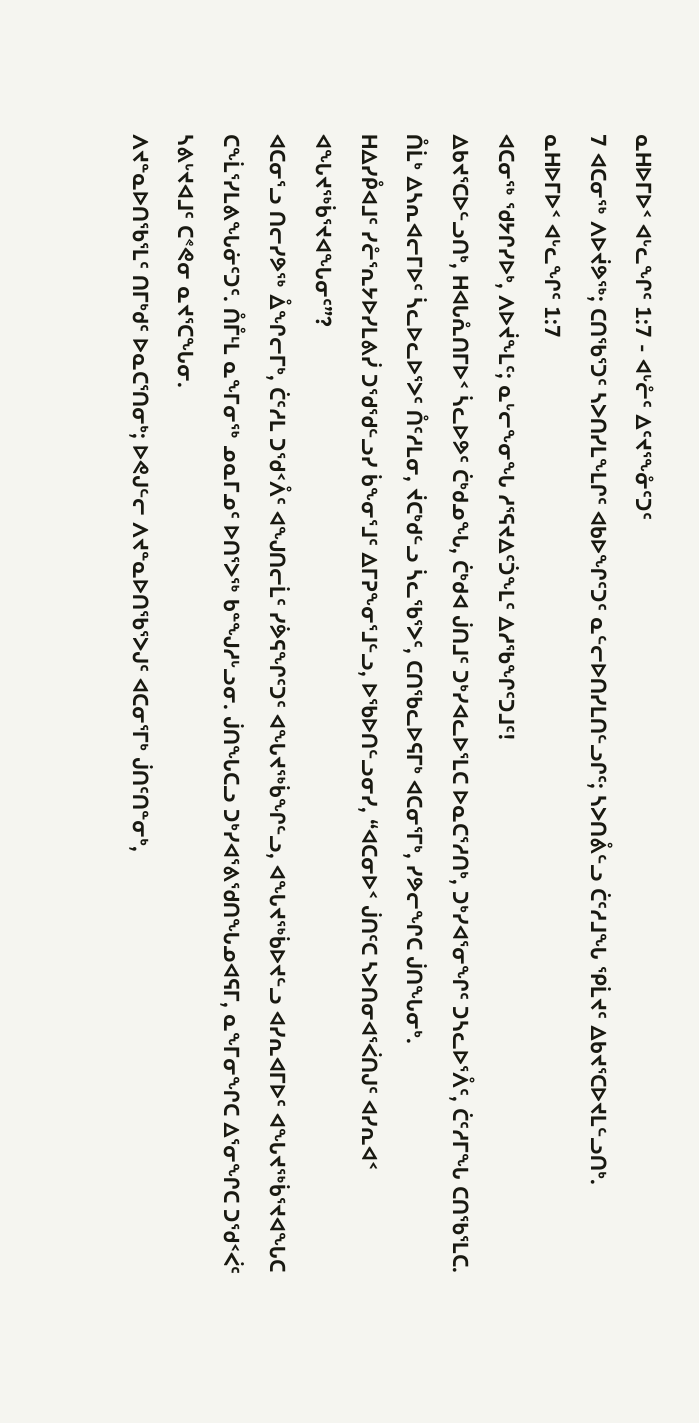ᓇᕼᐅᒥᐅᑉ ᐊᒡᓚᖏᑦ 1:7 - ᐊᒡᓔᑦ ᐃᑦᔪᕐᖕᓁᑦᑐᑦ
7 ᐊᑕᓂᖅ ᐱᐅᔫᕗᖅ; ᑕᑎᖃᕐᑐᑦ ᓴᐳᑎᓯᒪᖕᒪᒋᑦ ᐊᑲᐅᖏᑦᑐᑦ ᓇᓪᓕᐅᑎᓯᒪᑎᓪᓗᒋᑦ; ᓴᐳᑎᕔᓪᓗ ᑖᑦᓱᒧᖓ ᕿᒫᔪᑦ ᐃᑲᔪᕐᑕᐅᔪᒪᓪᓗᑎᒃ.
ᓇᕼᐅᒥᐅᑉ ᐊᒡᓚᖏᑦ 1:7
ᐊᑕᓂᖅ ᖁᔭᒋᓯᐅᒃ, ᐱᐅᔫᖕᒪᑦ; ᓇᒡᓕᖕᓂᖓ ᓱᕐᕋᔪᐃᑦᑑᖕᒪᑦ ᐃᓱᖃᖏᑦᑐᒧᑦ!
ᐃᑲᔪᕐᑕᐅᓪᓗᑎᒃ, ᕼᐊᒐᕅᑎᒥᐅᑉ ᓵᓚᐅᕗᑦ ᑖᒃᑯᓄᖓ, ᑖᒃᑯᐊ ᒎᑎᒧᑦ ᑐᒃᓯᐊᓚᐅᕐᒪᑕ ᐅᓇᑕᕐᓱᑎᒃ, ᑐᒃᓯᐊᕐᓂᖏᑦ ᑐᓴᓚᐅᕐᐰᑦ, ᑖᑦᓱᒥᖓ ᑕᑎᖃᕐᒪᑕ.
ᑍᒫᒃ ᐃᓴᕆᐊᓕᒥᐅᑦ ᓵᓚᐅᓚᐅᕐᐳᑦ ᑍᑦᓱᒪᓂ, ᔫᑕᒃᑯᓪᓗ ᓵᓚᖃᕐᐳᑦ, ᑕᑎᖃᓚᐅᕋᒥᒃ ᐊᑕᓂᕐᒥᒃ, ᓯᕗᓕᖏᑕ ᒎᑎᖓᓂᒃ.
ᕼᐃᓯᑬᐊᒧᑦ ᓯᓔᕐᕆᔭᐅᓯᒪᕕᓰ ᑐᖁᖁᓪᓗᓯ ᑳᖕᓂᕐᒧᑦ ᐃᒥᕈᖕᓂᕐᒧᓪᓗ, ᐅᖃᐅᑎᓪᓗᓂᓯ, “ᐊᑕᓂᐅᑉ ᒎᑎᑦᑕ ᓴᐳᑎᓂᐊᕐᐹᑎᒍᑦ ᐊᓯᕆᐊᑉ ᐊᖓᔪᖅᑳᕐᔪᐊᖓᓂᑦ”?
ᐊᑕᓂᕐᓗ ᑎᓕᓯᕗᖅ ᐂᖏᓕᒥᒃ, ᑖᑦᓱᒪ ᑐᖁᑉᐰᑦ ᐊᖑᑎᓕᒫᑦ ᓯᕘᕋᖏᑦᑐᑦ ᐊᖓᔪᖅᑳᖏᓪᓗ, ᐊᖓᔪᖅᑳᐅᔪᓪᓗ ᐊᓯᕆᐊᒥᐅᑦ ᐊᖓᔪᖅᑳᕐᔪᐊᖓᑕ ᑕᖕᒫᕐᓯᒪᕕᖓᓃᑦᑐᑦ. ᑍᒤᒻᒪ ᓇᖕᒥᓂᖅ ᓄᓇᒥᓄᑦ ᐅᑎᕐᐳᖅ ᑲᓐᖑᓱᒡᓗᓂ. ᒎᑎᖓᑕᓗ ᑐᒃᓯᐊᕐᕕᖁᑎᖓᓄᐊᕋᒥ, ᓇᖕᒥᓂᖏᑕ ᐃᕐᓂᖏᑕ ᑐᖁᑉᐹᑦ ᓴᕕᒡᔪᐊᒧᑦ ᑕᕝᕙᓂ ᓇᔪᕐᑕᖓᓂ.
ᐱᔪᓐᓇᐅᑎᖃᕐᒪᑦ ᑎᒥᒃᑯᑦ ᐅᓇᑕᕐᑎᓂᒃ; ᐅᕙᒍᓪᓕ ᐱᔪᓐᓇᐅᑎᖃᕐᐳᒍᑦ ᐊᑕᓂᕐᒥᒃ ᒎᑎᑦᑎᓐᓂᒃ,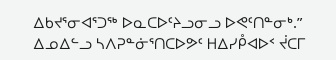ᐃᑲᔪᕐᓂᐊᕐᑐᖅ ᐅᓇᑕᐅᑦᔨᓗᓂᓗ ᐅᕙᑦᑎᓐᓂᒃ.” ᐃᓄᐃᓪᓗ ᓴᐱᕈᓐᓃᕐᑎᑕᐅᕗᑦ ᕼᐃᓯᑬᐊᐅᑉ ᔫᑕᒥ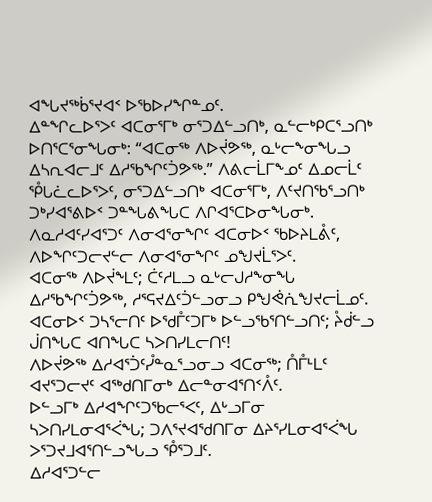ᐊᖓᔪᖅᑳᕐᔪᐊᑉ ᐅᖃᐅᓯᖏᓐᓄᑦ.
ᐃᓐᖏᓚᐅᕐᐳᑦ ᐊᑕᓂᕐᒥᒃ ᓂᕐᑐᐃᓪᓗᑎᒃ, ᓇᓪᓕᒃᑭᑕᕐᓗᑎᒃ ᐅᑎᕐᑕᕐᓂᖓᓂᒃ: “ᐊᑕᓂᖅ ᐱᐅᔫᕗᖅ, ᓇᒡᓕᖕᓂᖓᓗ ᐃᓴᕆᐊᓕᒧᑦ ᐃᓱᖃᖏᑦᑑᕗᖅ.” ᐱᕕᓕᒫᒥᖕᓄᑦ ᐃᓄᓕᒫᑦ ᕾᒐᓛᓚᐅᕐᐳᑦ, ᓂᕐᑐᐃᓪᓗᑎᒃ ᐊᑕᓂᕐᒥᒃ, ᐱᑦᔪᑎᖃᕐᓗᑎᒃ ᑐᒃᓯᐊᕐᕕᐅᑉ ᑐᓐᖓᕕᖓᑕ ᐱᒋᐊᕐᑕᐅᓂᖓᓂᒃ.
ᐱᓇᓱᐊᑦᓯᐊᕐᑐᑦ ᐱᓂᐊᕐᓂᖏᑦ ᐊᑕᓂᐅᑉ ᖃᐅᔨᒪᕔᑦ, ᐱᐅᖏᑦᑐᓕᔪᓪᓕ ᐱᓂᐊᕐᓂᖏᑦ ᓄᖑᔪᒫᕐᐳᑦ.
ᐊᑕᓂᖅ ᐱᐅᔫᖕᒪᑦ; ᑖᑦᓱᒪᓗ ᓇᒡᓕᒍᓱᖕᓂᖓ ᐃᓱᖃᖏᑦᑑᕗᖅ, ᓱᕐᕋᔪᐃᑦᑑᓪᓗᓂᓗ ᑭᖑᕚᕇᖑᔪᓕᒫᓄᑦ.
ᐊᑕᓂᐅᑉ ᑐᓴᕐᓕᑎᑦ ᐅᖁᒤᑦᑐᒥᒃ ᐅᓪᓗᖃᕐᑎᓪᓗᑎᑦ; ᔧᑰᓪᓗ ᒎᑎᖓᑕ ᐊᑎᖓᑕ ᓴᐳᑎᓯᒪᓕᑎᑦ!
ᐱᐅᔫᕗᖅ ᐃᓱᐊᕐᑑᑦᓮᓐᓇᕐᓗᓂᓗ ᐊᑕᓂᖅ; ᑍᒤᒻᒪᑦ ᐊᔪᕐᑐᓕᔪᑦ ᐊᖅᑯᑎᒥᓂᒃ ᐃᓕᓐᓂᐊᕐᑎᑉᐰᑦ.
ᐅᓪᓗᒥᒃ ᐃᓱᐊᖏᑦᑐᖃᓕᕐᐸᑦ, ᐃᒡᓗᒥᓂ ᓴᐳᑎᓯᒪᓂᐊᕐᐹᖓ; ᑐᐱᕐᔪᐊᖁᑎᒥᓂ ᐃᔨᕐᓯᒪᓂᐊᕐᐹᖓ ᐳᕐᑐᔪᒧᐊᕐᑎᓪᓗᖓᓗ ᕾᕐᑐᒧᑦ.
ᐃᓱᐊᕐᑐᓪᓕ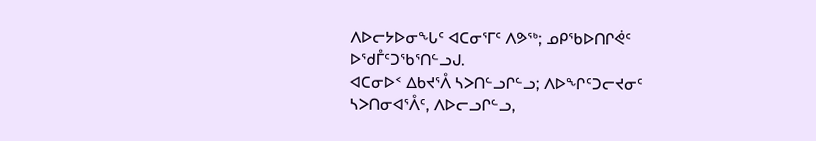ᐱᐅᓕᔭᐅᓂᖓᑦ ᐊᑕᓂᕐᒥᑦ ᐱᕗᖅ; ᓄᑭᖃᐅᑎᒋᕚᑦ ᐅᖁᒤᑦᑐᖃᕐᑎᓪᓗᒍ.
ᐊᑕᓂᐅᑉ ᐃᑲᔪᕐᐰ ᓴᐳᑎᓪᓗᒋᓪᓗ; ᐱᐅᖏᑦᑐᓕᔪᓂᑦ ᓴᐳᑎᓂᐊᕐᐰᑦ, ᐱᐅᓕᓗᒋᓪᓗ,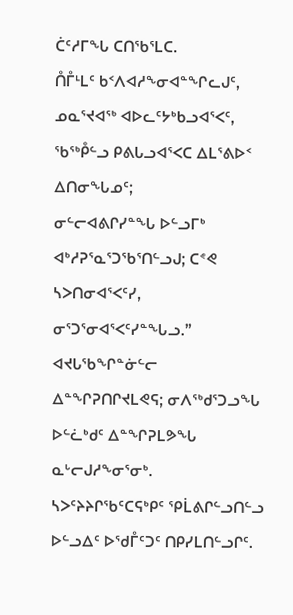ᑖᑦᓱᒥᖓ ᑕᑎᖃᕐᒪᑕ.
ᑍᒤᒻᒪᑦ ᑲᑉᐱᐊᓱᖕᓂᐊᓐᖏᓚᒍᑦ, ᓄᓇᕐᔪᐊᖅ ᐊᐅᓚᑦᔭᒃᑲᓗᐊᕐᐸᑦ, ᖃᖅᑬᓪᓗ ᑭᕕᒐᓗᐊᕐᐸᑕ ᐃᒪᕐᕕᐅᑉ ᐃᑎᓂᖓᓄᑦ;
ᓂᓪᓕᐊᕕᒋᓯᓐᖓ ᐅᓪᓗᒥᒃ ᐊᒃᓱᕈᕐᓇᕐᑐᖃᕐᑎᓪᓗᒍ; ᑕᕝᕙ ᓴᐳᑎᓂᐊᕐᐸᑦᓯ, ᓂᕐᑐᕐᓂᐊᕐᐸᑦᓯᓐᖓᓗ.”
ᐊᔪᒐᖃᖏᓐᓃᓪᓕ ᐃᓐᖏᕈᑎᒋᔪᒪᕙᕋ; ᓂᐱᖅᑯᕐᑐᓗᖓ ᐅᓪᓛᒃᑯᑦ ᐃᓐᖏᕈᒪᕗᖓ ᓇᒡᓕᒍᓱᖕᓂᕐᓂᒃ. ᓴᐳᑦᔨᔨᒋᖃᑦᑕᕋᒃᑭᑦ ᕿᒫᕕᒋᓪᓗᑎᓪᓗ ᐅᓪᓗᐃᑦ ᐅᖁᒤᑦᑐᑦ ᑎᑭᓯᒪᑎᓪᓗᒋᑦ.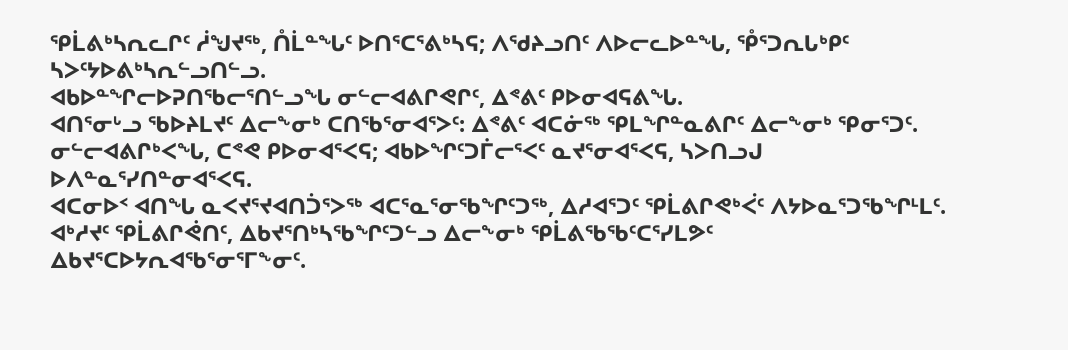ᕿᒫᕕᒃᓴᕆᓚᒋᑦ ᓲᖑᔪᖅ, ᑍᒫᓐᖓᑦ ᐅᑎᕐᑕᕐᕕᒃᓴᕋ; ᐱᖁᔨᓗᑎᑦ ᐱᐅᓕᓚᐅᓐᖓ, ᕾᕐᑐᕆᒐᒃᑭᑦ ᓴᐳᑦᔭᐅᕕᒃᓴᕆᓪᓗᑎᓪᓗ.
ᐊᑲᐅᓐᖏᓕᐅᕈᑎᖃᓕᕐᑎᓪᓗᖓ ᓂᓪᓕᐊᕕᒋᕙᒋᑦ, ᐃᕝᕕᑦ ᑭᐅᓂᐊᕋᕕᖓ.
ᐊᑎᕐᓂᒡᓗ ᖃᐅᔨᒪᔪᑦ ᐃᓕᖕᓂᒃ ᑕᑎᖃᕐᓂᐊᕐᐳᑦ: ᐃᕝᕕᑦ ᐊᑕᓃᖅ ᕿᒪᖏᓐᓇᕕᒋᑦ ᐃᓕᖕᓂᒃ ᕿᓂᕐᑐᑦ.
ᓂᓪᓕᐊᕕᒋᒃᐸᖓ, ᑕᕝᕙ ᑭᐅᓂᐊᕐᐸᕋ; ᐊᑲᐅᖏᑦᑐᒦᓕᕐᐸᑦ ᓇᔪᕐᓂᐊᕐᐸᕋ, ᓴᐳᑎᓗᒍ ᐅᐱᓐᓇᕐᓯᑎᓐᓂᐊᕐᐸᕋ.
ᐊᑕᓂᐅᑉ ᐊᑎᖓ ᓇᐸᔪᕐᔪᐊᑎᑑᕐᐳᖅ ᐊᑕᕐᓇᕐᓂᖃᖏᑦᑐᖅ, ᐃᓱᐊᕐᑐᑦ ᕿᒫᕕᒋᕙᒃᐹᑦ ᐱᔭᐅᓇᕐᑐᖃᖏᒻᒪᑦ.
ᐊᒃᓱᔪᑦ ᕿᒫᕕᒋᕚᑎᑦ, ᐃᑲᔪᕐᑎᒃᓴᖃᖏᑦᑐᓪᓗ ᐃᓕᖕᓂᒃ ᕿᒫᕕᖃᖃᑦᑕᕐᓯᒪᕗᑦ ᐃᑲᔪᕐᑕᐅᔭᕆᐊᖃᕐᓂᕐᒥᖕᓂᑦ.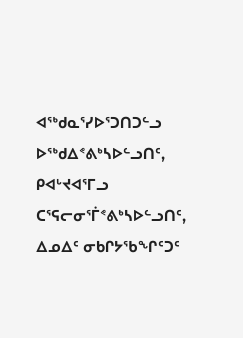ᐊᖅᑯᓇᕐᓯᐅᕐᑐᑎᑐᓪᓗ ᐅᖅᑯᐃᕝᕕᒃᓴᐅᓪᓗᑎᑦ, ᑭᐊᒡᔪᐊᕐᒥᓗ ᑕᕐᕋᓕᓂᕐᒦᕝᕕᒃᓴᐅᓪᓗᑎᑦ, ᐃᓄᐃᑦ ᓂᑲᒋᔭᖃᖏᑦᑐᑦ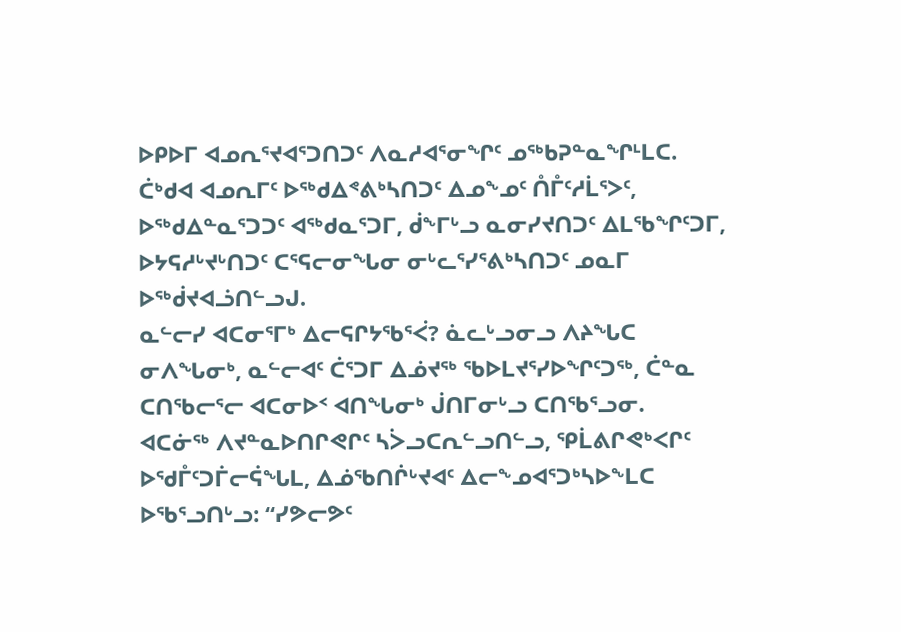ᐅᑭᐅᒥ ᐊᓄᕆᕐᔪᐊᕐᑐᑎᑐᑦ ᐱᓇᓱᐊᕐᓂᖏᑦ ᓄᖅᑲᕈᓐᓇᖏᒻᒪᑕ.
ᑖᒃᑯᐊ ᐊᓄᕆᒥᑦ ᐅᖅᑯᐃᕝᕕᒃᓴᑎᑐᑦ ᐃᓄᖕᓄᑦ ᑍᒤᑦᓱᒫᕐᐳᑦ, ᐅᖅᑯᐃᓐᓇᕐᑐᑐᑦ ᐊᖅᑯᓇᕐᑐᒥ, ᑰᖕᒥᒡᓗ ᓇᓂᓯᔪᑎᑐᑦ ᐃᒪᖃᖏᑦᑐᒥ, ᐅᔭᕋᓱᒡᔪᒡᑎᑐᑦ ᑕᕐᕋᓕᓂᖓᓂ ᓂᒡᓚᕐᓯᕐᕕᒃᓴᑎᑐᑦ ᓄᓇᒥ ᐅᖅᑰᔪᐊᓘᑎᓪᓗᒍ.
ᓇᓪᓕᓯ ᐊᑕᓂᕐᒥᒃ ᐃᓕᕋᒋᔭᖃᕐᐹ? ᓈᓚᒡᓗᓂᓗ ᐱᔨᖓᑕ ᓂᐱᖓᓂᒃ, ᓇᓪᓕᐊᑦ ᑖᕐᑐᒥ ᐃᓅᔪᖅ ᖃᐅᒪᔪᕐᓯᐅᖏᑦᑐᖅ, ᑖᓐᓇ ᑕᑎᖃᓕᕐᓕ ᐊᑕᓂᐅᑉ ᐊᑎᖓᓂᒃ ᒎᑎᒥᓂᒡᓗ ᑕᑎᖃᕐᓗᓂ.
ᐊᑕᓃᖅ ᐱᔪᓐᓇᐅᑎᒋᕙᒋᑦ ᓴᐴᓗᑕᕆᓪᓗᑎᓪᓗ, ᕿᒫᕕᒋᕙᒃᐸᒋᑦ ᐅᖁᒤᑦᑐᒦᓕᕌᖓᒪ, ᐃᓅᖃᑎᒌᒡᔪᐊᑦ ᐃᓕᖕᓄᐊᕐᑐᒃᓴᐅᖕᒪᑕ ᐅᖃᕐᓗᑎᒡᓗ: “ᓯᕗᓕᕗᑦ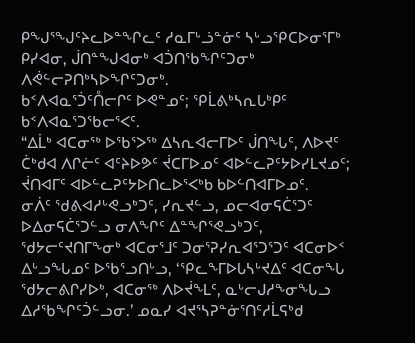ᑭᖑᕐᖑᑦᔨᓚᐅᓐᖏᓚᑦ ᓱᓇᒥᒡᓘᓐᓃᑦ ᓴᒡᓗᕿᑕᐅᓂᕐᒥᒃ ᑭᓯᐊᓂ, ᒎᑎᓐᖑᐊᓂᒃ ᐊᑑᑎᖃᖏᑦᑐᓂᒃ ᐱᕚᓪᓕᕈᑎᒃᓴᐅᖏᑦᑐᓂᒃ.
ᑲᑉᐱᐊᓇᕐᑑᑦᑍᓕᒋᑦ ᐅᕙᓐᓄᑦ; ᕿᒫᕕᒃᓴᕆᒐᒃᑭᑦ ᑲᑉᐱᐊᓇᕐᑐᖃᓕᕐᐸᑦ.
“ᐃᒫᒃ ᐊᑕᓂᖅ ᐅᖃᕐᐳᖅ ᐃᓴᕆᐊᓕᒥᐅᑦ ᒎᑎᖓᑦ, ᐱᐅᔪᑦ ᑖᒃᑯᐊ ᐱᒋᓖᑦ ᐊᑦᔨᐅᕗᑦ ᔫᑕᒥᐅᓄᑦ ᐊᐅᓪᓚᕈᑦᔭᐅᓯᒪᔪᓄᑦ; ᔫᑎᐊᒥᑦ ᐊᐅᓪᓚᕈᑦᔭᐅᑎᓚᐅᕐᐸᒃᑲ ᑲᐅᓪᑎᐊᒥᐅᓄᑦ.
ᓂᐲᑦ ᖁᕕᐊᓱᒡᕙᓗᒃᑐᑦ, ᓯᕆᔪᓪᓗ, ᓄᓕᐊᓂᕋᑖᕐᑐᑦ ᐅᐃᓂᕋᑖᕐᑐᓪᓗ ᓂᐱᖏᑦ ᐃᓐᖏᕐᕙᓗᒃᑐᑦ, ᖁᔭᓕᑦᔪᑎᒥᖕᓂᒃ ᐊᑕᓂᕐᒧᑦ ᑐᓂᕐᕈᓯᕆᐊᕐᑐᕐᑐᑦ ᐊᑕᓂᐅᑉ ᐃᒡᓗᖓᓄᑦ ᐅᖃᕐᓗᑎᒡᓗ, ‘ᕿᓚᖕᒥᐅᒐᓴᒡᔪᐃᑦ ᐊᑕᓂᖓ ᖁᔭᓕᕕᒋᓯᐅᒃ, ᐊᑕᓂᖅ ᐱᐅᔫᖕᒪᑦ, ᓇᒡᓕᒍᓱᖕᓂᖓᓗ ᐃᓱᖃᖏᑦᑑᓪᓗᓂ.’ ᓄᓇᓯ ᐊᔪᕐᓴᕈᓐᓃᕐᑎᑦᓱᒫᕋᒃᑯ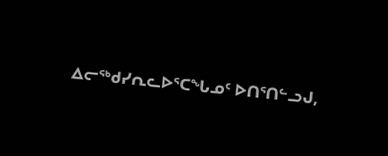ᐃᓕᖅᑯᓯᕆᓚᐅᕐᑕᖓᓄᑦ ᐅᑎᕐᑎᓪᓗᒍ,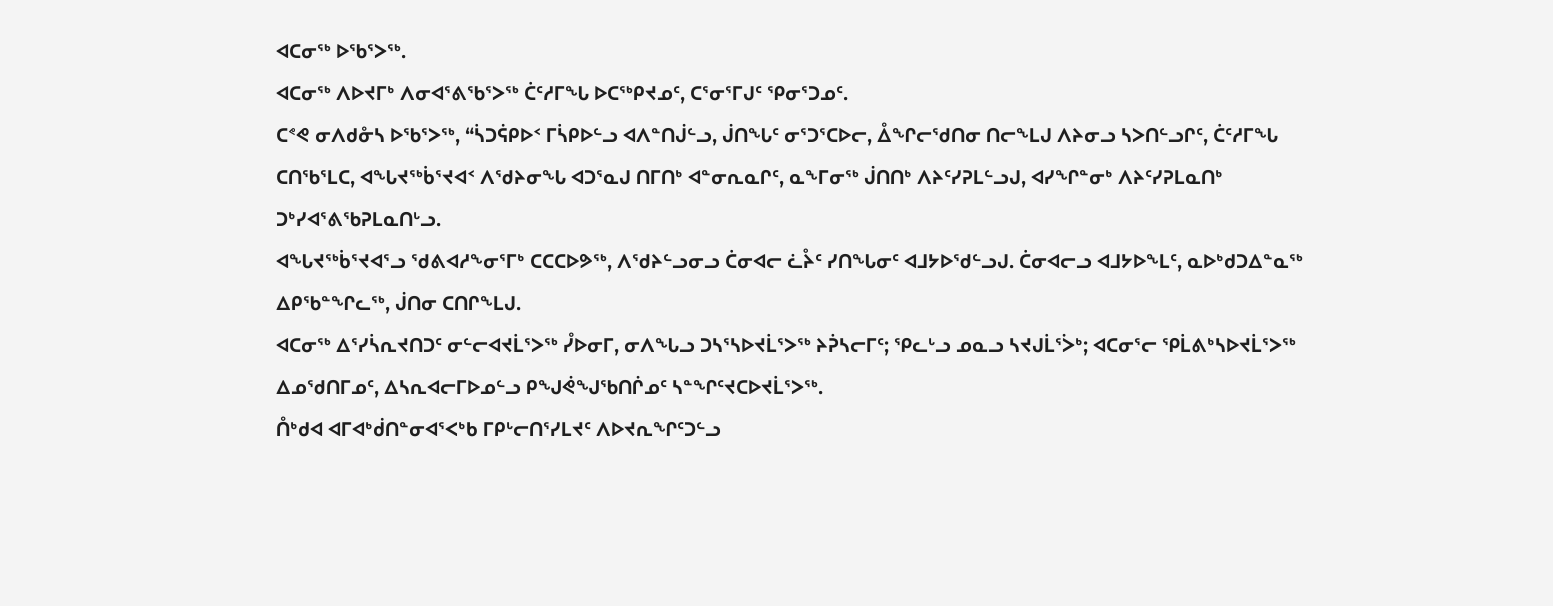ᐊᑕᓂᖅ ᐅᖃᕐᐳᖅ.
ᐊᑕᓂᖅ ᐱᐅᔪᒥᒃ ᐱᓂᐊᕐᕕᖃᕐᐳᖅ ᑖᑦᓱᒥᖓ ᐅᑕᖅᑭᔪᓄᑦ, ᑕᕐᓂᕐᒥᒍᑦ ᕿᓂᕐᑐᓄᑦ.
ᑕᕝᕙ ᓂᐱᑯᓁᓴ ᐅᖃᕐᐳᖅ, “ᓵᑐᕌᑭᐅᑉ ᒥᓵᑭᐅᓪᓗ ᐊᐱᓐᑎᒎᓪᓗ, ᒎᑎᖓᑦ ᓂᕐᑐᕐᑕᐅᓕ, ᐂᖏᓕᖁᑎᓂ ᑎᓕᖕᒪᒍ ᐱᔨᓂᓗ ᓴᐳᑎᓪᓗᒋᑦ, ᑖᑦᓱᒥᖓ ᑕᑎᖃᕐᒪᑕ, ᐊᖓᔪᖅᑳᕐᔪᐊᑉ ᐱᖁᔨᓂᖓ ᐊᑐᕐᓇᒍ ᑎᒥᑎᒃ ᐊᓐᓂᕆᓇᒋᑦ, ᓇᖕᒥᓂᖅ ᒎᑎᑎᒃ ᐱᔨᑦᓯᕈᒪᓪᓗᒍ, ᐊᓯᖏᓐᓂᒃ ᐱᔨᑦᓯᕈᒪᓇᑎᒃ ᑐᒃᓯᐊᕐᕕᖃᕈᒪᓇᑎᒡᓗ.
ᐊᖓᔪᖅᑳᕐᔪᐊᕐᓗ ᖁᕕᐊᓱᖕᓂᕐᒥᒃ ᑕᑕᑕᐅᕗᖅ, ᐱᖁᔨᓪᓗᓂᓗ ᑖᓂᐊᓕ ᓛᔧᑦ ᓯᑎᖓᓂᑦ ᐊᒧᔭᐅᖁᓪᓗᒍ. ᑖᓂᐊᓕᓗ ᐊᒧᔭᐅᖕᒪᑦ, ᓇᐅᒃᑯᑐᐃᓐᓇᖅ ᐃᑭᖃᓐᖏᓚᖅ, ᒎᑎᓂ ᑕᑎᒋᖕᒪᒍ.
ᐊᑕᓂᖅ ᐃᕐᓯᓵᕆᔪᑎᑐᑦ ᓂᓪᓕᐊᔪᒫᕐᐳᖅ ᓮᐅᓂᒥ, ᓂᐱᖓᓗ ᑐᓴᕐᓴᐅᔪᒫᕐᐳᖅ ᔨᕉᓴᓕᒥᑦ; ᕿᓚᒡᓗ ᓄᓇᓗ ᓴᔪᒍᒫᕐᐴᒃ; ᐊᑕᓂᕐᓕ ᕿᒫᕕᒃᓴᐅᔪᒫᕐᐳᖅ ᐃᓄᖁᑎᒥᓄᑦ, ᐃᓴᕆᐊᓕᒥᐅᓄᓪᓗ ᑭᖑᕚᖑᖃᑎᒌᓄᑦ ᓴᓐᖏᑦᔪᑕᐅᔪᒫᕐᐳᖅ.
ᑍᒃᑯᐊ ᐊᒥᐊᒃᑰᑎᓐᓂᐊᕐᐸᒃᑲ ᒥᑭᒡᓕᑎᕐᓯᒪᔪᑦ ᐱᐅᔪᕆᖏᑦᑐᓪᓗ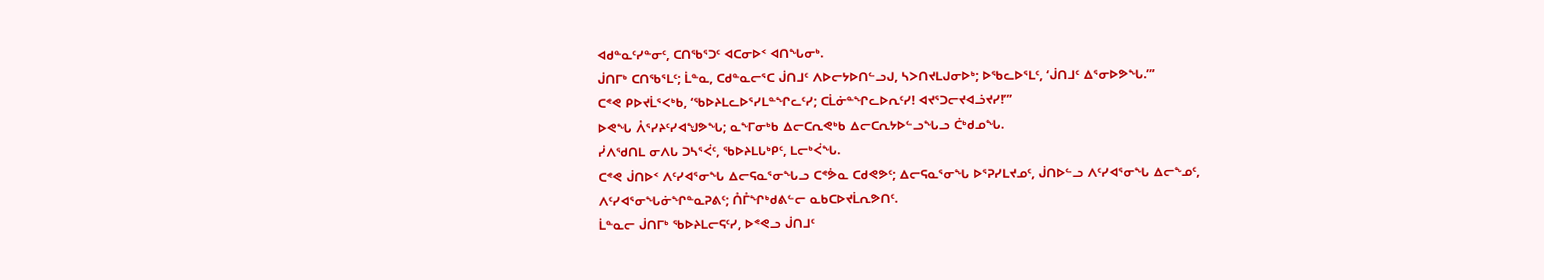ᐊᑯᓐᓇᑦᓯᓐᓂᑦ, ᑕᑎᖃᕐᑐᑦ ᐊᑕᓂᐅᑉ ᐊᑎᖓᓂᒃ.
ᒎᑎᒥᒃ ᑕᑎᖃᕐᒪᑦ; ᒫᓐᓇ, ᑕᑯᓐᓇᓕᕐᑕ ᒎᑎᒧᑦ ᐱᐅᓕᔭᐅᑎᓪᓗᒍ, ᓴᐳᑎᔪᒪᒍᓂᐅᒃ; ᐅᖃᓚᐅᕐᒪᑦ, ‘ᒎᑎᒧᑦ ᐃᕐᓂᐅᕗᖓ.’”
ᑕᕝᕙ ᑭᐅᔪᒫᕐᐸᒃᑲ, ‘ᖃᐅᔨᒪᓚᐅᕐᓯᒪᓐᖏᓚᑦᓯ; ᑕᒫᓃᓐᖏᓚᐅᕆᑦᓯ! ᐊᔪᕐᑐᓕᔪᐊᓘᔪᓯ!’”
ᐅᕙᖓ ᐰᕐᓯᔨᑦᓯᐊᖑᕗᖓ; ᓇᖕᒥᓂᒃᑲ ᐃᓕᑕᕆᕙᒃᑲ ᐃᓕᑕᕆᔭᐅᓪᓗᖓᓗ ᑖᒃᑯᓄᖓ.
ᓰᐱᖁᑎᒪ ᓂᐱᒐ ᑐᓴᕐᐹᑦ, ᖃᐅᔨᒪᒐᒃᑭᑦ, ᒪᓕᒃᐹᖓ.
ᑕᕝᕙ ᒎᑎᐅᑉ ᐱᑦᓯᐊᕐᓂᖓ ᐃᓕᕋᓇᕐᓂᖓᓗ ᑕᕝᕘᓇ ᑕᑯᕙᕗᑦ; ᐃᓕᕋᓇᕐᓂᖓ ᐅᕐᕈᓯᒪᔪᓄᑦ, ᒎᑎᐅᓪᓗ ᐱᑦᓯᐊᕐᓂᖓ ᐃᓕᖕᓄᑦ, ᐱᑦᓯᐊᕐᓂᖓᓃᖏᓐᓇᕈᕕᑦ; ᑍᒤᖏᒃᑯᕕᓪᓕ ᓇᑲᑕᐅᔪᒫᕆᕗᑎᑦ.
ᒫᓐᓇᓕ ᒎᑎᒥᒃ ᖃᐅᔨᒪᓕᕋᑦᓯ, ᐅᕝᕙᓗ ᒎᑎᒧᑦ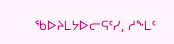ᖃᐅᔨᒪᔭᐅᓕᕋᑦᓯ, ᓱᖕᒪᑦ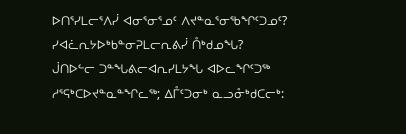ᐅᑎᕐᓯᒪᓕᕐᐱᓰ ᐊᓂᕐᓂᕐᓄᑦ ᐱᔪᓐᓇᕐᓂᖃᖏᑦᑐᓄᑦ? ᓯᐊᓛᕆᔭᐅᒃᑲᓐᓂᕈᒪᓕᕆᕕᓰ ᑍᒃᑯᓄᖓ?
ᒎᑎᐅᓪᓕ ᑐᓐᖓᕕᓕᐊᕆᓯᒪᔭᖓ ᐊᐅᓚᖏᑦᑐᖅ ᓱᕐᕋᒃᑕᐅᔪᓐᓇᓐᖏᓚᖅ; ᐃᒤᑦᑐᓂᒃ ᓇᓗᓁᒃᑯᑕᓕᒃ: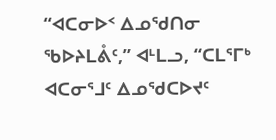“ᐊᑕᓂᐅᑉ ᐃᓄᖁᑎᓂ ᖃᐅᔨᒪᕔᑦ,” ᐊᒻᒪᓗ, “ᑕᒪᕐᒥᒃ ᐊᑕᓂᕐᒧᑦ ᐃᓄᖁᑕᐅᔪᑦ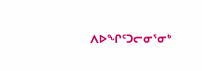ᐱᐅᖏᑦᑐᓕᓂᕐᓂᒃ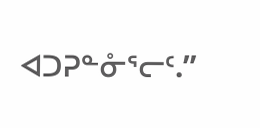ᐊᑐᕈᓐᓁᕐᓕᑦ.”